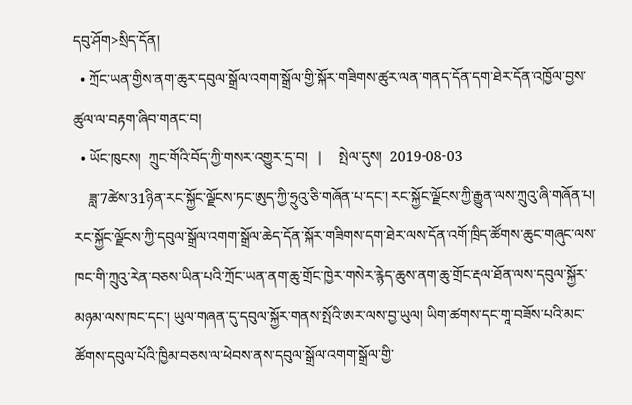དབུ་ཤོག>སྲིད་དོན།
  • ཀྲོང་ཡན་གྱིས་ནག་ཆུར་དབུལ་སྒྲོལ་འགག་སྒྲོལ་གྱི་སྐོར་གཟིགས་ཚུར་ལན་གནད་དོན་དག་ཐེར་དོན་འཁྱོལ་བྱས་ཚུལ་ལ་བརྟག་ཞིབ་གནང་བ།
  • ཡོང་ཁུངས།  ཀྲུང་གོའི་བོད་ཀྱི་གསར་འགྱུར་དྲ་བ།   |     སྤེལ་དུས།  2019-08-03
    ཟླ་7ཚེས་31ཉིན་རང་སྐྱོང་ལྗོངས་ཏང་ཨུད་ཀྱི་ཧྲུའུ་ཅི་གཞོན་པ་དང་། རང་སྐྱོང་ལྗོངས་ཀྱི་རྒྱུན་ལས་ཀྲུའུ་ཞི་གཞོན་པ། རང་སྐྱོང་ལྗོངས་ཀྱི་དབུལ་སྒྲོལ་འགག་སྒྲོལ་ཆེད་དོན་སྐོར་གཟིགས་དག་ཐེར་ལས་དོན་འགོ་ཁྲིད་ཚོགས་ཆུང་གཞུང་ལས་ཁང་གི་ཀྲུའུ་རེན་བཅས་ཡིན་པའི་ཀྲོང་ཡན་ནག་ཆུ་གྲོང་ཁྱེར་གསེར་རྙེད་ཆུས་ནག་ཆུ་གྲོང་རྡལ་ཐོན་ལས་དབུལ་སྐྱོར་མཉམ་ལས་ཁང་དང་། ཡུལ་གཞན་དུ་དབུལ་སྐྱོར་གནས་སྤོའི་ཨར་ལས་བྱ་ཡུལ། ཡིག་ཚགས་དང་གཱ་བཟོས་པའི་མང་ཚོགས་དབུལ་པོའི་ཁྱིམ་བཅས་ལ་ཕེབས་ནས་དབུལ་སྒྲོལ་འགག་སྒྲོལ་གྱི་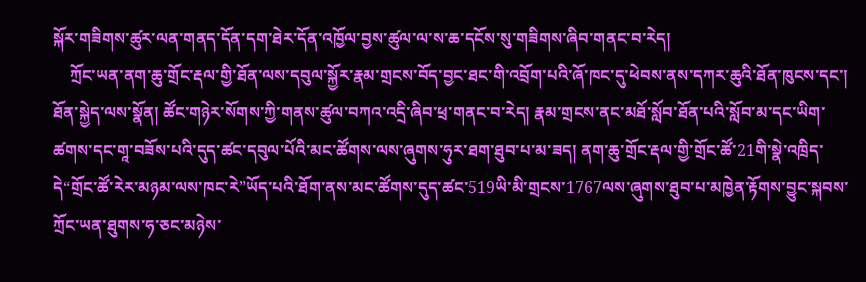སྐོར་གཟིགས་ཚུར་ལན་གནད་དོན་དག་ཐེར་དོན་འཁྱོལ་བྱས་ཚུལ་ལ་ས་ཆ་དངོས་སུ་གཟིགས་ཞིབ་གནང་བ་རེད།
    ཀྲོང་ཡན་ནག་ཆུ་གྲོང་རྡལ་གྱི་ཐོན་ལས་དབུལ་སྐྱོར་རྣམ་གྲངས་བོད་བྱང་ཐང་གི་འབྲོག་པའི་ཞོ་ཁང་དུ་ཕེབས་ནས་དཀར་ཆུའི་ཐོན་ཁུངས་དང་། ཐོན་སྐྱེད་ལས་སྣོན། ཚོང་གཉེར་སོགས་ཀྱི་གནས་ཚུལ་བཀའ་འདྲི་ཞིབ་ཕྲ་གནང་བ་རེད། རྣམ་གྲངས་ནང་མཐོ་སློབ་ཐོན་པའི་སློབ་མ་དང་ཡིག་ཚགས་དང་གཱ་བཟོས་པའི་དུད་ཚང་དབུལ་པོའི་མང་ཚོགས་ལས་ཞུགས་ཧུར་ཐག་ཐུབ་པ་མ་ཟད། ནག་ཆུ་གྲོང་རྡལ་གྱི་གྲོང་ཚོ་21གི་སྣེ་འཁྲིད་དེ“གྲོང་ཚོ་རེར་མཉམ་ལས་ཁང་རེ”ཡོད་པའི་ཐོག་ནས་མང་ཚོགས་དུད་ཚང་519ཡི་མི་གྲངས་1767ལས་ཞུགས་ཐུབ་པ་མཁྱེན་རྟོགས་བྱུང་སྐབས་ཀྲོང་ཡན་ཐུགས་ཧ་ཅང་མཉེས་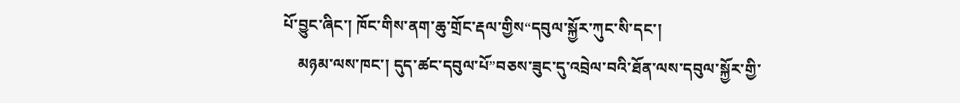པོ་བྱུང་ཞིང་། ཁོང་གིས་ནག་ཆུ་གྲོང་རྡལ་གྱིས“དབུལ་སྐྱོར་ཀུང་སི་དང་།
    མཉམ་ལས་ཁང་། དུད་ཚང་དབུལ་པོ”བཅས་ཟུང་དུ་འབྲེལ་བའི་ཐོན་ལས་དབུལ་སྐྱོར་གྱི་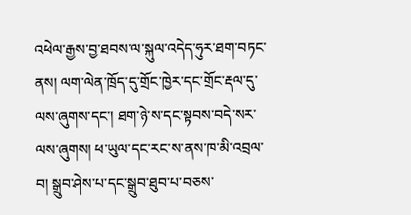འཕེལ་རྒྱས་བྱ་ཐབས་ལ་སྐུལ་འདེད་ཧུར་ཐག་བཏང་ནས། ལག་ལེན་ཁྲོད་དུ་གྲོང་ཁྱེར་དང་གྲོང་རྡལ་དུ་ལས་ཞུགས་དང་། ཐག་ཉེ་ས་དང་སྟབས་བདེ་སར་ལས་ཞུགས། ཕ་ཡུལ་དང་རང་ས་ནས་ཁ་མི་འབྲལ་བ། སྒྲུབ་ཤེས་པ་དང་སྒྲུབ་ཐུབ་པ་བཅས་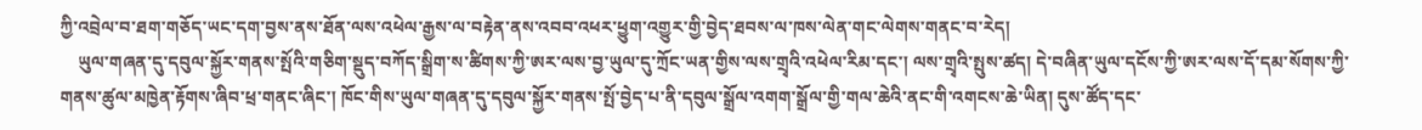ཀྱི་འབྲེལ་བ་ཐག་གཅོད་ཡང་དག་བྱས་ནས་ཐོན་ལས་འཕེལ་རྒྱས་ལ་བརྟེན་ནས་འབབ་འཕར་ཕྱུག་འགྱུར་གྱི་བྱེད་ཐབས་ལ་ཁས་ལེན་གང་ལེགས་གནང་བ་རེད།
    ཡུལ་གཞན་དུ་དབུལ་སྐྱོར་གནས་སྤོའི་གཅིག་སྡུད་བཀོད་སྒྲིག་ས་ཚིགས་ཀྱི་ཨར་ལས་བྱ་ཡུལ་དུ་ཀྲོང་ཡན་གྱིས་ལས་གྲྭའི་འཕེལ་རིམ་དང་། ལས་གྲྭའི་སྤུས་ཚད། དེ་བཞིན་ཡུལ་དངོས་ཀྱི་ཨར་ལས་དོ་དམ་སོགས་ཀྱི་གནས་ཚུལ་མཁྱེན་རྟོགས་ཞིབ་ཕྲ་གནང་ཞིང་། ཁོང་གིས་ཡུལ་གཞན་དུ་དབུལ་སྐྱོར་གནས་སྤོ་བྱེད་པ་ནི་དབུལ་སྒྲོལ་འགག་སྒྲོལ་གྱི་གལ་ཆེའི་ནང་གི་འགངས་ཆེ་ཡིན། དུས་ཚོད་དང་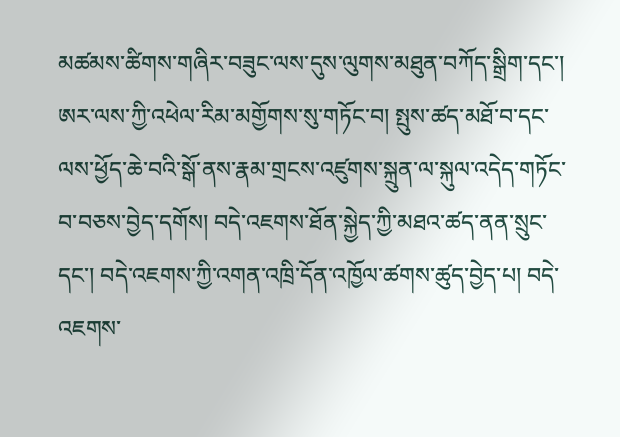མཚམས་ཚིགས་གཞིར་བཟུང་ལས་དུས་ལུགས་མཐུན་བཀོད་སྒྲིག་དང་། ཨར་ལས་ཀྱི་འཕེལ་རིམ་མགྱོགས་སུ་གཏོང་བ། སྤུས་ཚད་མཐོ་བ་དང་ལས་ཕྱོད་ཆེ་བའི་སྒོ་ནས་རྣམ་གྲངས་འཛུགས་སྐྲུན་ལ་སྐུལ་འདེད་གཏོང་བ་བཅས་བྱེད་དགོས། བདེ་འཇགས་ཐོན་སྐྱེད་ཀྱི་མཐའ་ཚད་ནན་སྲུང་དང་། བདེ་འཇགས་ཀྱི་འགན་འཁྲི་དོན་འཁྱོལ་ཚགས་ཚུད་བྱེད་པ། བདེ་འཇགས་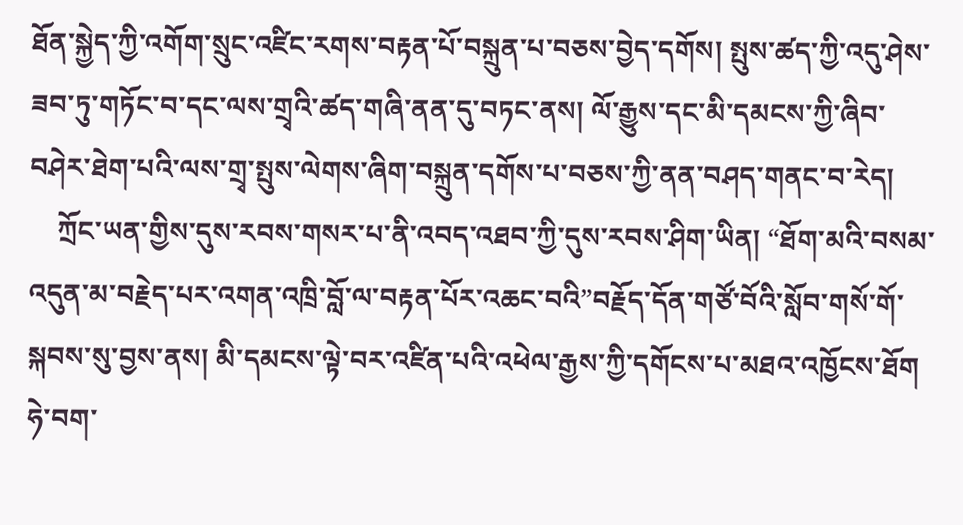ཐོན་སྐྱེད་ཀྱི་འགོག་སྲུང་འཛིང་རགས་བརྟན་པོ་བསྐྲུན་པ་བཅས་བྱེད་དགོས། སྤུས་ཚད་ཀྱི་འདུ་ཤེས་ཟབ་ཏུ་གཏོང་བ་དང་ལས་གྲྭའི་ཚད་གཞི་ནན་དུ་བཏང་ནས། ལོ་རྒྱུས་དང་མི་དམངས་ཀྱི་ཞིབ་བཤེར་ཐེག་པའི་ལས་གྲྭ་སྤུས་ལེགས་ཞིག་བསྐྲུན་དགོས་པ་བཅས་ཀྱི་ནན་བཤད་གནང་བ་རེད།
    ཀྲོང་ཡན་གྱིས་དུས་རབས་གསར་པ་ནི་འབད་འཐབ་ཀྱི་དུས་རབས་ཤིག་ཡིན། “ཐོག་མའི་བསམ་འདུན་མ་བརྗེད་པར་འགན་འཁྲི་བློ་ལ་བརྟན་པོར་འཆང་བའི”བརྗོད་དོན་གཙོ་བོའི་སློབ་གསོ་གོ་སྐབས་སུ་བྱས་ནས། མི་དམངས་ལྟེ་བར་འཛིན་པའི་འཕེལ་རྒྱས་ཀྱི་དགོངས་པ་མཐའ་འཁྱོངས་ཐོག ཧེ་བག་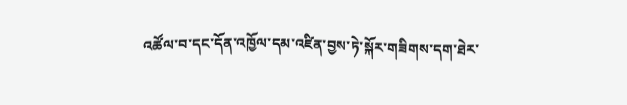འཚོལ་བ་དང་དོན་འཁྱོལ་དམ་འཛིན་བྱས་ཏེ་སྐོར་གཟིགས་དག་ཐེར་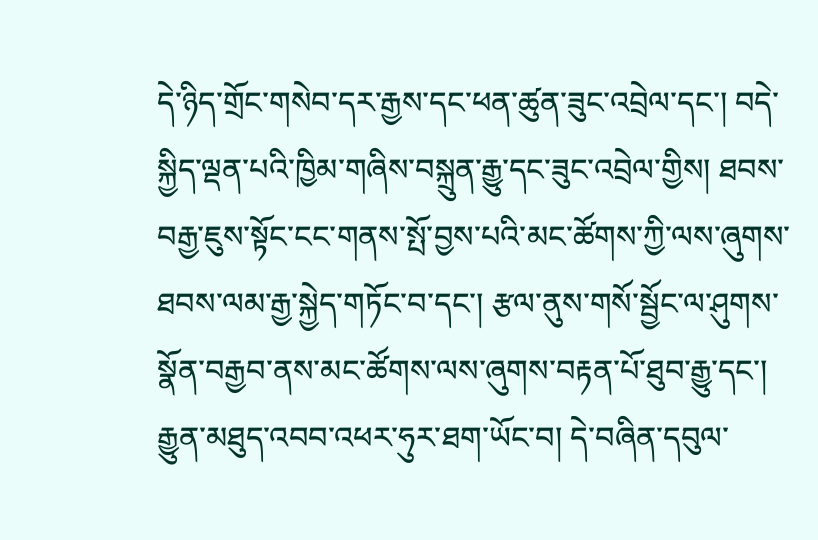དེ་ཉིད་གྲོང་གསེབ་དར་རྒྱས་དང་ཕན་ཚུན་ཟུང་འབྲེལ་དང་། བདེ་སྐྱིད་ལྡན་པའི་ཁྱིམ་གཞིས་བསྐྲུན་རྒྱུ་དང་ཟུང་འབྲེལ་གྱིས། ཐབས་བརྒྱ་ཇུས་སྟོང་ངང་གནས་སྤོ་བྱས་པའི་མང་ཚོགས་ཀྱི་ལས་ཞུགས་ཐབས་ལམ་རྒྱ་སྐྱེད་གཏོང་བ་དང་། རྩལ་ནུས་གསོ་སྦྱོང་ལ་ཤུགས་སྣོན་བརྒྱབ་ནས་མང་ཚོགས་ལས་ཞུགས་བརྟན་པོ་ཐུབ་རྒྱུ་དང་། རྒྱུན་མཐུད་འབབ་འཕར་ཧུར་ཐག་ཡོང་བ། དེ་བཞིན་དབུལ་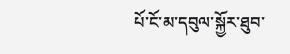པོ་ངོ་མ་དབུལ་སྐྱོར་ཐུབ་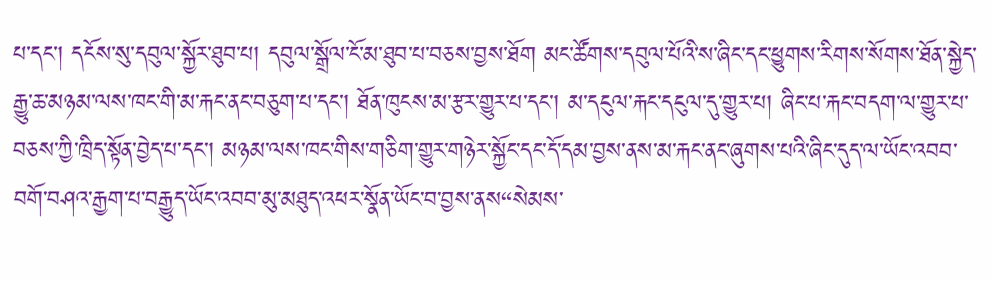པ་དང་། དངོས་སུ་དབུལ་སྐྱོར་ཐུབ་པ། དབུལ་སྒྲོལ་ངོ་མ་ཐུབ་པ་བཅས་བྱས་ཐོག མང་ཚོགས་དབུལ་པོའི་ས་ཞིང་དང་ཕྱུགས་རིགས་སོགས་ཐོན་སྐྱེད་རྒྱུ་ཆ་མཉམ་ལས་ཁང་གི་མ་རྐང་ནང་བཅུག་པ་དང་། ཐོན་ཁུངས་མ་རྩར་གྱུར་པ་དང་། མ་དངུལ་རྐང་དངུལ་དུ་གྱུར་པ། ཞིང་པ་རྐང་བདག་ལ་གྱུར་པ་བཅས་ཀྱི་ཁྲིད་སྟོན་བྱེད་པ་དང་། མཉམ་ལས་ཁང་གིས་གཅིག་གྱུར་གཉེར་སྐྱོང་དང་དོ་དམ་བྱས་ནས་མ་རྐང་ནང་ཞུགས་པའི་ཞིང་དུད་ལ་ཡོང་འབབ་བགོ་བཤའ་རྒྱག་པ་བརྒྱུད་ཡོང་འབབ་མུ་མཐུད་འཕར་སྣོན་ཡོང་བ་བྱས་ནས“སེམས་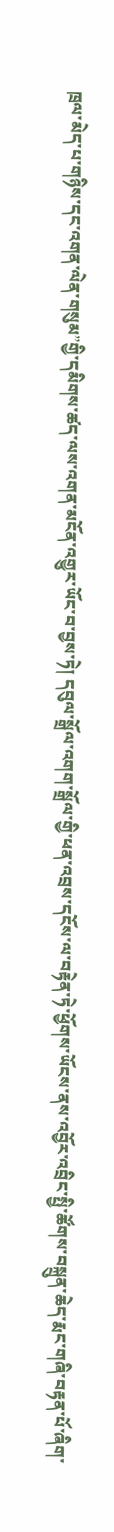ཁྲལ་མེད་པ་གཉིས་དང་འགན་ལེན་གསུམ”གྱི་དམིགས་ཚད་ལས་འགན་མངོན་འགྱུར་ཡོང་བ་བྱས་ཏེ། དབུལ་སྒྲོལ་འགག་སྒྲོལ་གྱི་ཕན་འབྲས་དངོས་ལ་བརྟེན་ཏེ་ཕྱོགས་ཡོངས་ནས་འབྱོར་འབྲིང་སྤྱི་ཚོགས་བསྐྲུན་ཆེད་རྨང་གཞི་བརྟན་པོ་ཞིག་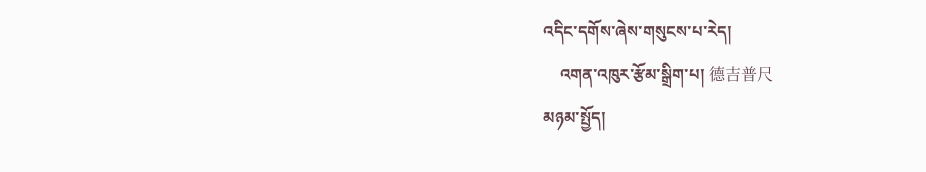འདིང་དགོས་ཞེས་གསུངས་པ་རེད།
    འགན་འཁུར་རྩོམ་སྒྲིག་པ། 德吉普尺
མཉམ་སྤྱོད།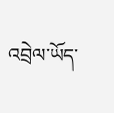འབྲེལ་ཡོད་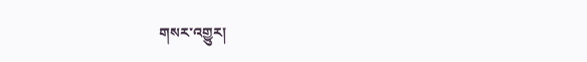གསར་འགྱུར།